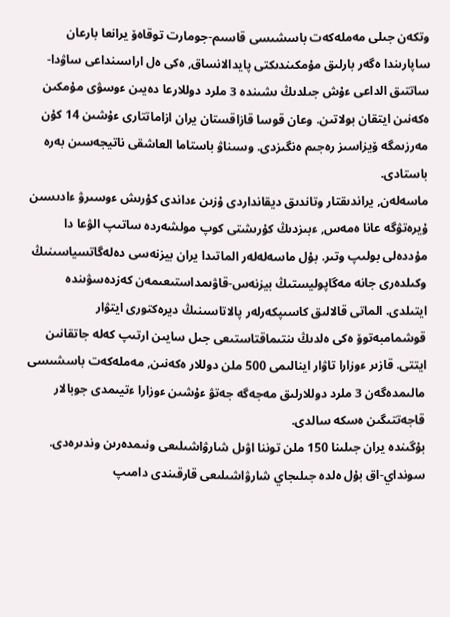وتكەن جىلى مەملەكەت باسشىسى قاسىم-جومارت توقاەۆ يرانعا بارعان ساپارىندا ەگەر بارلىق مۇمكىندىكتى پايدالانساق, ەكى ەل اراسىنداعى ساۋدا-ساتتىق الداعى ءۇش جىلدىڭ ىشىندە 3 ملرد دوللارعا دەيىن ءوسۋى مۇمكىن ەكەنىن ايتقان بولاتىن. وعان قوسا قازاقستان يران ازاماتتارى ءۇشىن 14 كۇن مەرزىمگە ۆيزاسىز رەجىم ەنگىزدى. وسىناۋ باستاما العاشقى ناتيجەسىن بەرە باستادى.
ماسەلەن, يراندىقتار وتاندىق ديقانداردى ۇزىن ءداندى كۇرىش ءوسىرۋ ءادىسىن ۇيرەتۋگە عانا ەمەس, ءبىزدىڭ كۇرىشتى كوپ مولشەردە ساتىپ الۋعا دا مۇددەلى بولىپ وتىر. بۇل ماسەلەلەر الماتىدا يران بيزنەسى دەلەگاتسياسىنىڭ وكىلدەرى جانە مەگاپوليستىڭ بيزنەس-قاۋىمداستىعىمەن كەزدەسۋىندە ايتىلدى. الماتى قالالىق كاسىپكەرلەر پالاتاسىنىڭ ديرەكتورى ايتۋار قوشمامبەتوۆ ەكى ەلدىڭ ىنتىماقتاستىعى جىل سايىن ارتىپ كەلە جاتقانىن ايتتى. قازىر ءوزارا تاۋار اينالىمى 500 ملن دوللار ەكەنىن, مەملەكەت باسشىسى مالىمدەگەن 3 ملرد دوللارلىق مەجەگە جەتۋ ءۇشىن ءوزارا ءتيىمدى جوبالار قاجەتتىگىن ەسكە سالدى.
بۇگىندە يران جىلىنا 150 ملن توننا اۋىل شارۋاشىلىعى ونىمدەرىن وندىرەدى. سونداي-اق بۇل ەلدە جىلىجاي شارۋاشىلىعى قارقىندى دامىپ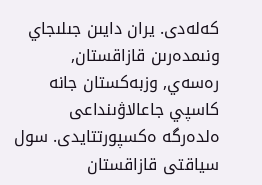كەلەدى. يران دايىن جىلىجاي ونىمدەرىن قازاقستان, رەسەي, وزبەكستان جانە كاسپي جاعالاۋىنداعى ەلدەرگە ەكسپورتتايدى. سول سياقتى قازاقستان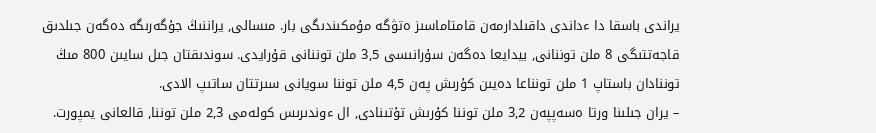يراندى باسقا دا ءداندى داقىلدارمەن قامتاماسىز ەتۋگە مۇمكىندىگى بار. مىسالى, يراننىڭ جۇگەرىگە دەگەن جىلدىق قاجەتتىگى 8 ملن توننانى, بيدايعا دەگەن سۇرانىسى 3,5 ملن توننانى قۇرايدى. سوندىقتان جىل سايىن 800 مىڭ توننادان باستاپ 1 ملن تونناعا دەيىن كۇرىش پەن 4,5 ملن توننا سويانى سىرتتان ساتىپ الادى.
– يران جىلىنا ورتا ەسەپپەن 3,2 ملن توننا كۇرىش تۇتىنادى, ال ءوندىرىس كولەمى 2,3 ملن توننا, قالعانى يمپورت.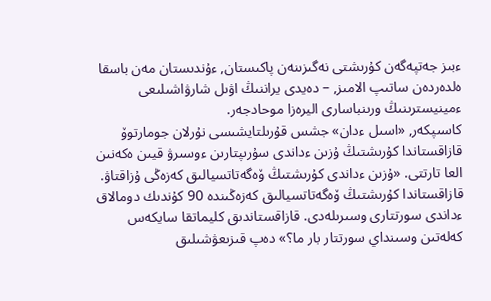ءبىز جەتپەگەن كۇرىشتى نەگىزىنەن پاكىستان, ءۇندىستان مەن باسقا ەلدەردەن ساتىپ الامىز, – دەيدى يراننىڭ اۋىل شارۋاشىلىعى ءمينيسترىنىڭ ورىنباسارى اليرەزا موحادجەر.
كاسىپكەر, «اسىل ءدان» جشس قۇرىلتايشىسى نۇرلان جومارتوۆ قازاقستاندا كۇرىشتىڭ ۇزىن ءداندى سۇرىپتارىن ءوسىرۋ قيىن ەكەنىن العا تارتتى. «ۇزىن ءداندى كۇرىشتىڭ ۆەگەتاتسيالىق كەزەڭى ۇزاقتاۋ. قازاقستاندا كۇرىشتىڭ ۆەگەتاتسيالىق كەزەڭىندە 90 كۇندىك دومالاق ءداندى سورتتارى وسىرىلەدى. قازاقستاندىق كليماتقا سايكەس كەلەتىن وسىنداي سورتتار بار ما؟» دەپ قىزىعۋشىلىق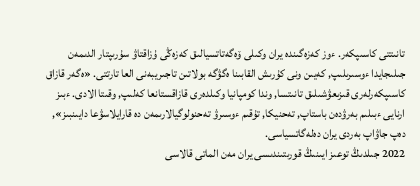تانىتتى كاسىپكەر. ءوز كەزەگىندە يران وكىلى ۆەگەتاتسيالىق كەزەڭى ۇزاقتاۋ سۇرىپتار الدىمەن جىلىجايدا ءوسىرىلىپ, كەيىن ونى كۇرىش القابىنا ەگۋگە بولاتىن تاجىريبەنى العا تارتتى. «ەگەر قازاق كاسىپكەرلەرى قىزىعۋشىلىق تانىتسا, وندا كومپانيا وكىلدەرى قازاقستانعا كەلىپ, وقىتا الادى. ءبىز ارنايى ءبىلىم بەرۋدەن باستاپ, تەحنيكا, تۇقىم ءوسىرۋ تەحنولوگيالارىمەن دە قارايلاسۋعا دايىنبىز», دەپ جاۋاپ بەردى يران دەلەگاتسياسى.
2022 جىلدىڭ توعىز ايىنىڭ قورىتىندىسى يران مەن الماتى قالاسى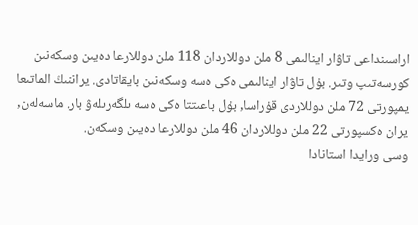اراسىنداعى تاۋار اينالىمى 8 ملن دوللاردان 118 ملن دوللارعا دەيىن وسكەنىن كورسەتىپ وتىر. بۇل تاۋار اينالىمى ەكى ەسە وسكەنىن بايقاتادى. يراننىڭ الماتىعا يمپورتى 72 ملن دوللاردى قۇراسا, بۇل باعىتتا ەكى ەسە ىلگەرىلەۋ بار. ماسەلەن, يران ەكسپورتى 22 ملن دوللاردان 46 ملن دوللارعا دەيىن وسكەن.
وسى ورايدا استانادا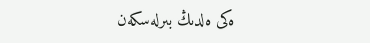ەكى ەلدىڭ بىرلەسكەن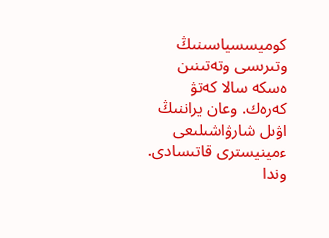كوميسسياسىنىڭ وتىرىسى وتەتىنىن ەسكە سالا كەتۋ كەرەك. وعان يراننىڭ اۋىل شارۋاشىلىعى ءمينيسترى قاتىسادى. وندا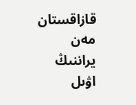قازاقستان مەن يراننىڭ اۋىل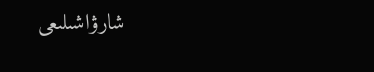شارۋاشىلىعى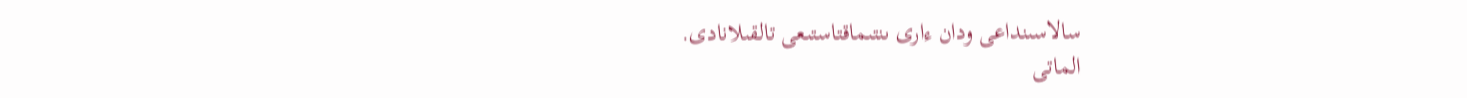سالاسىنداعى ودان ءارى ىنتىماقتاستىعى تالقىلانادى.
الماتى